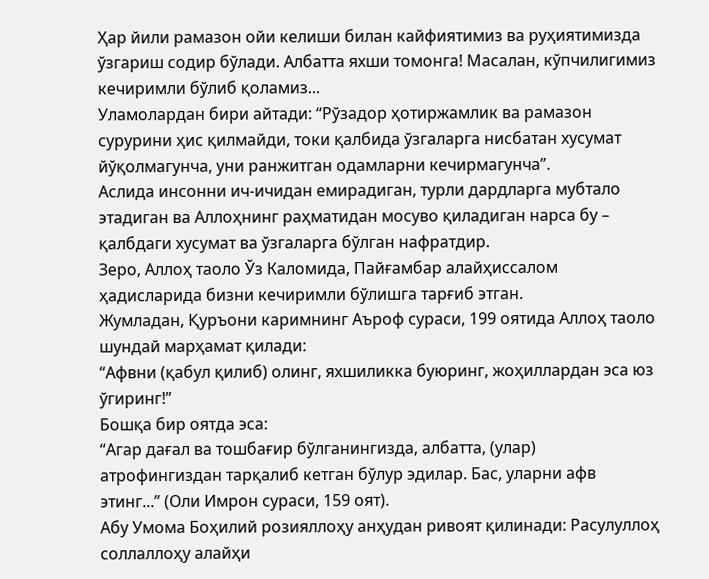Ҳар йили рамазон ойи келиши билан кайфиятимиз ва руҳиятимизда ўзгариш содир бўлади. Албатта яхши томонга! Масалан, кўпчилигимиз кечиримли бўлиб қоламиз...
Уламолардан бири айтади: “Рўзадор ҳотиржамлик ва рамазон сурурини ҳис қилмайди, токи қалбида ўзгаларга нисбатан хусумат йўқолмагунча, уни ранжитган одамларни кечирмагунча”.
Аслида инсонни ич-ичидан емирадиган, турли дардларга мубтало этадиган ва Аллоҳнинг раҳматидан мосуво қиладиган нарса бу – қалбдаги хусумат ва ўзгаларга бўлган нафратдир.
Зеро, Аллоҳ таоло Ўз Каломида, Пайғамбар алайҳиссалом ҳадисларида бизни кечиримли бўлишга тарғиб этган.
Жумладан, Қуръони каримнинг Аъроф сураси, 199 оятида Аллоҳ таоло шундай марҳамат қилади:
“Афвни (қабул қилиб) олинг, яхшиликка буюринг, жоҳиллардан эса юз ўгиринг!”
Бошқа бир оятда эса:
“Агар дағал ва тошбағир бўлганингизда, албатта, (улар) атрофингиздан тарқалиб кетган бўлур эдилар. Бас, уларни афв этинг...” (Оли Имрон сураси, 159 оят).
Абу Умома Боҳилий розияллоҳу анҳудан ривоят қилинади: Расулуллоҳ соллаллоҳу алайҳи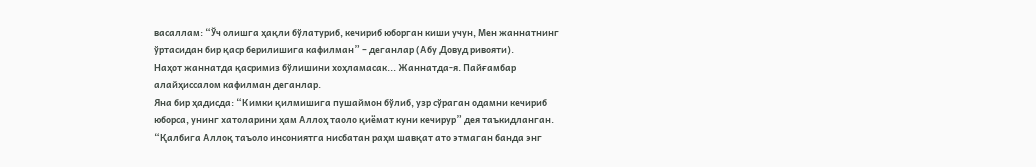васаллам: “Ўч олишга ҳақли бўлатуриб, кечириб юборган киши учун, Мен жаннатнинг ўртасидан бир қаср берилишига кафилман” – деганлар (Абу Довуд ривояти).
Наҳот жаннатда қасримиз бўлишини хоҳламасак... Жаннатда-я. Пайғамбар алайҳиссалом кафилман деганлар.
Яна бир ҳадисда: “Кимки қилмишига пушаймон бўлиб, узр сўраган одамни кечириб юборса, унинг хатоларини ҳам Аллоҳ таоло қиёмат куни кечирур” дея таъкидланган.
“Қалбига Аллоқ таъоло инсониятга нисбатан раҳм шавқат ато этмаган банда энг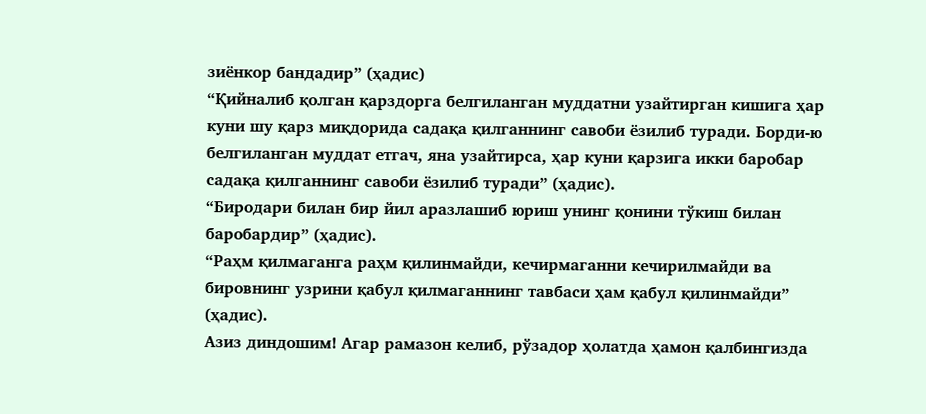зиёнкор бандадир” (ҳадис)
“Қийналиб қолган қарздорга белгиланган муддатни узайтирган кишига ҳар куни шу қарз миқдорида садақа қилганнинг савоби ёзилиб туради. Борди-ю белгиланган муддат етгач, яна узайтирса, ҳар куни қарзига икки баробар садақа қилганнинг савоби ёзилиб туради” (ҳадис).
“Биродари билан бир йил аразлашиб юриш унинг қонини тўкиш билан баробардир” (ҳадис).
“Раҳм қилмаганга раҳм қилинмайди, кечирмаганни кечирилмайди ва бировнинг узрини қабул қилмаганнинг тавбаси ҳам қабул қилинмайди” (ҳадис).
Азиз диндошим! Агар рамазон келиб, рўзадор ҳолатда ҳамон қалбингизда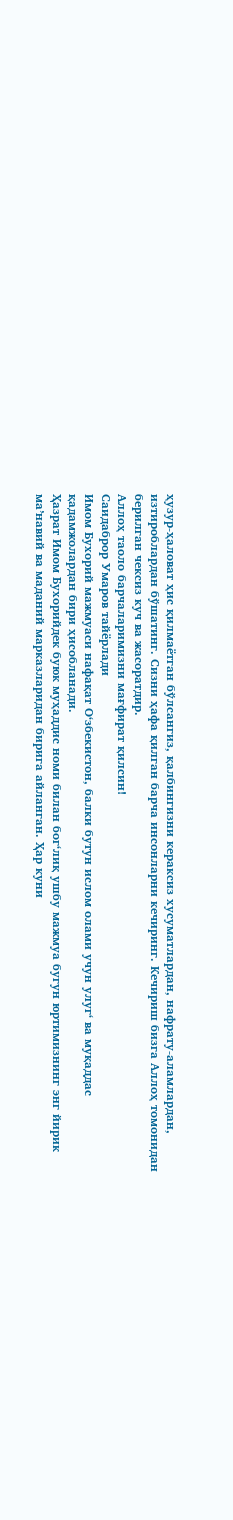ҳузур-ҳаловат ҳис қилмаётган бўлсангиз, қалбингизни кераксиз хусуматлардан, нафрату-аламлардан, изтироблардан бўшатинг. Сизни ҳафа қилган барча инсонларни кечиринг. Кечириш бизга Аллоҳ томонидан берилган чексиз куч ва жасоратдир.
Аллоҳ таоло барчаларимизни мағфират қилсин!
Саидаброр Умаров тайёрлади
Имом Бухорий мажмуаси нафақат О‘збекистон, балки бутун ислом олами учун улуг‘ ва муқаддас қадамжолардан бири ҳисобланади.
Ҳазрат Имом Бухорийдек буюк муҳаддис номи билан бог‘лиқ ушбу мажмуа бугун юртимизнинг энг йирик ма’навий ва маданий марказларидан бирига айланган. Ҳар куни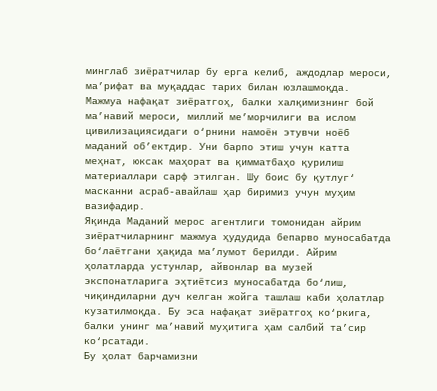минглаб зиёратчилар бу ерга келиб, аждодлар мероси, ма’рифат ва муқаддас тарих билан юзлашмоқда.
Мажмуа нафақат зиёратгоҳ, балки халқимизнинг бой ма’навий мероси, миллий ме’морчилиги ва ислом цивилизациясидаги о‘рнини намоён этувчи ноёб маданий об’ектдир. Уни барпо этиш учун катта меҳнат, юксак маҳорат ва қимматбаҳо қурилиш материаллари сарф этилган. Шу боис бу қутлуг‘ масканни асраб-авайлаш ҳар биримиз учун муҳим вазифадир.
Яқинда Маданий мерос агентлиги томонидан айрим зиёратчиларнинг мажмуа ҳудудида бепарво муносабатда бо‘лаётгани ҳақида ма’лумот берилди. Айрим ҳолатларда устунлар, айвонлар ва музей экспонатларига эҳтиётсиз муносабатда бо‘лиш, чиқиндиларни дуч келган жойга ташлаш каби ҳолатлар кузатилмоқда. Бу эса нафақат зиёратгоҳ ко‘ркига, балки унинг ма’навий муҳитига ҳам салбий та’сир ко‘рсатади.
Бу ҳолат барчамизни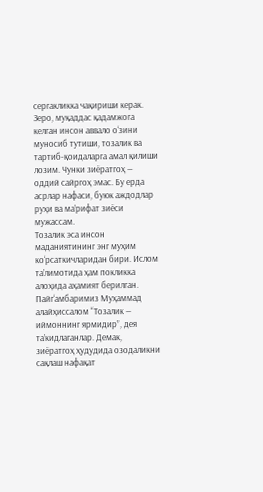сергакликка чақириши керак. Зеро, муқаддас қадамжога келган инсон аввало о‘зини муносиб тутиши, тозалик ва тартиб-қоидаларга амал қилиши лозим. Чунки зиёратгоҳ — оддий сайргоҳ эмас. Бу ерда асрлар нафаси, буюк аждодлар руҳи ва ма’рифат зиёси мужассам.
Тозалик эса инсон маданиятининг энг муҳим ко‘рсаткичларидан бири. Ислом та’лимотида ҳам покликка алоҳида аҳамият берилган. Пайг‘амбаримиз Муҳаммад алайҳиссалом “Тозалик — иймоннинг ярмидир”, дея та’кидлаганлар. Демак, зиёратгоҳ ҳудудида озодаликни сақлаш нафақат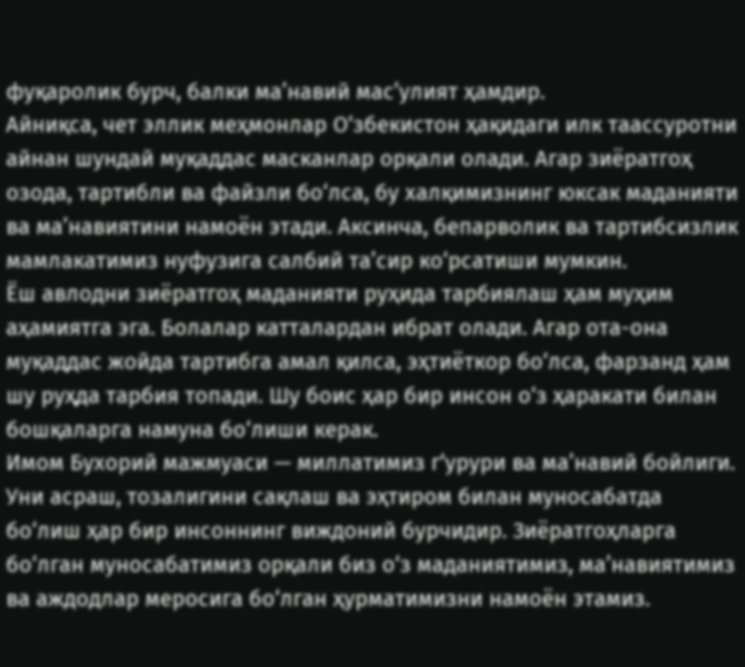фуқаролик бурч, балки ма’навий мас’улият ҳамдир.
Айниқса, чет эллик меҳмонлар О‘збекистон ҳақидаги илк таассуротни айнан шундай муқаддас масканлар орқали олади. Агар зиёратгоҳ озода, тартибли ва файзли бо‘лса, бу халқимизнинг юксак маданияти ва ма’навиятини намоён этади. Аксинча, бепарволик ва тартибсизлик мамлакатимиз нуфузига салбий та’сир ко‘рсатиши мумкин.
Ёш авлодни зиёратгоҳ маданияти руҳида тарбиялаш ҳам муҳим аҳамиятга эга. Болалар катталардан ибрат олади. Агар ота-она муқаддас жойда тартибга амал қилса, эҳтиёткор бо‘лса, фарзанд ҳам шу руҳда тарбия топади. Шу боис ҳар бир инсон о‘з ҳаракати билан бошқаларга намуна бо‘лиши керак.
Имом Бухорий мажмуаси — миллатимиз г‘урури ва ма’навий бойлиги. Уни асраш, тозалигини сақлаш ва эҳтиром билан муносабатда бо‘лиш ҳар бир инсоннинг виждоний бурчидир. Зиёратгоҳларга бо‘лган муносабатимиз орқали биз о‘з маданиятимиз, ма’навиятимиз ва аждодлар меросига бо‘лган ҳурматимизни намоён этамиз.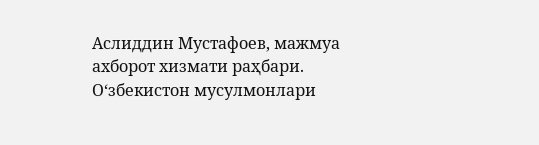Аслиддин Мустафоев, мажмуа ахборот хизмати раҳбари.
О‘збекистон мусулмонлари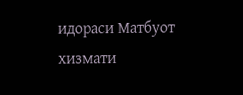идораси Матбуот хизмати